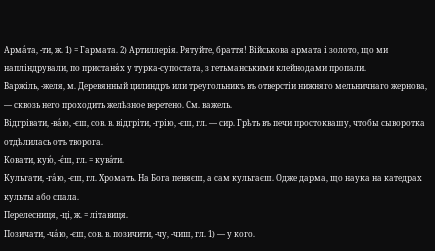Арма́та, -ти, ж. 1) = Гармата. 2) Артиллерія. Рятуйте, браття! Військова армата і золото, що ми напліндрували, по пристаня́х у турка-супостата, з гетьманськими клейнодами пропали.
Варжіль, -желя, м. Деревянный цилиндръ или треугольникъ въ отверстіи нижняго мельничнаго жернова, — сквозь него проходить желѣзное веретено. Cм. важель.
Відгрівати, -ва́ю, -єш, сов. в. відгріти, -грію, -єш, гл. — сир. Грѣть въ печи простоквашу, чтобы сыворотка отдѣлилась отъ творога.
Ковати, кую́, -є́ш, гл. = кува́ти.
Кульгати, -га́ю, -єш, гл. Хромать. На Бога пеняєш, а сам кульгаєш. Одже дарма, що наука на катедрах культы або спала.
Перелесниця, -ці, ж. = літавиця.
Позичати, -ча́ю, -єш, сов. в. позичити, -чу, -чиш, гл. 1) — у кого.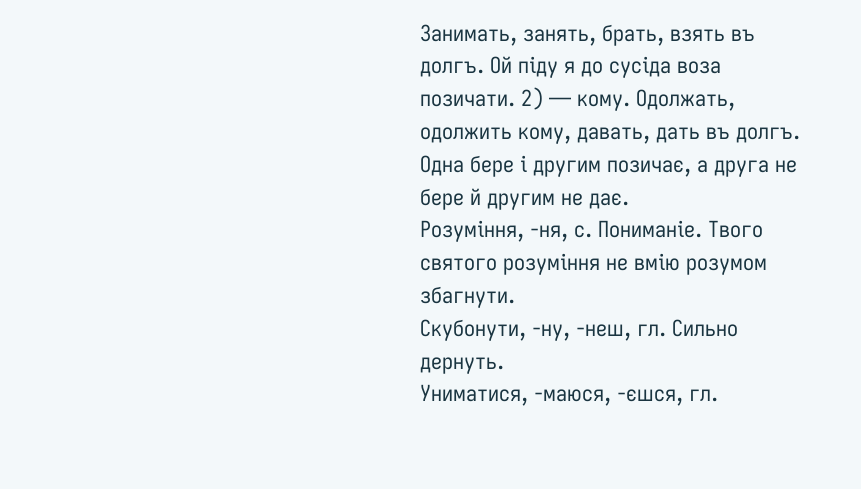Занимать, занять, брать, взять въ долгъ. Ой піду я до сусіда воза позичати. 2) — кому. Одолжать, одолжить кому, давать, дать въ долгъ. Одна бере і другим позичає, а друга не бере й другим не дає.
Розуміння, -ня, с. Пониманіе. Твого святого розуміння не вмію розумом збагнути.
Скубонути, -ну, -неш, гл. Сильно дернуть.
Униматися, -маюся, -єшся, гл.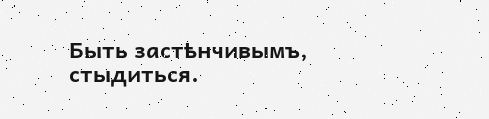Быть застѣнчивымъ, стыдиться.